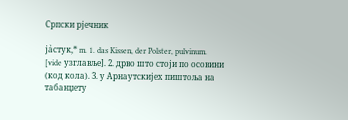Српски рјечник

ја̀стук,* m. 1. das Kissen, der Polster, pulvinum. [vide узглавље]. 2. дрво што стоји по осовини (код кола). 3. у Арнаутскијех пиштоља на табанџету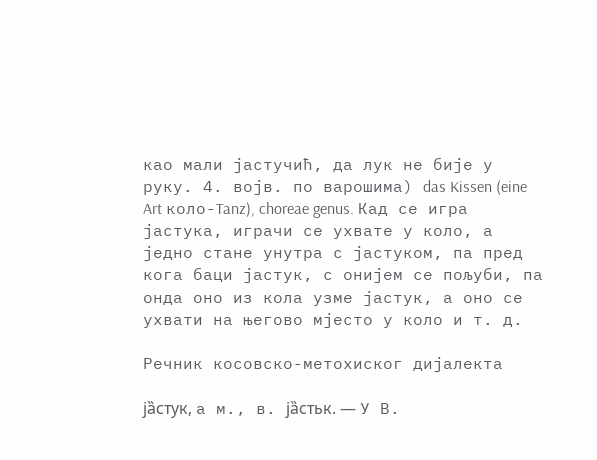као мали јастучић, да лук не бије у руку. 4. војв. по варошима) das Kissen (eine Art коло-Tanz), choreae genus. Кад се игра јастука, играчи се ухвате у коло, а једно стане унутра с јастуком, па пред кога баци јастук, с онијем се пољуби, па онда оно из кола узме јастук, а оно се ухвати на његово мјесто у коло и т. д.

Речник косовско-метохиског дијалекта

ја̏стук, а м., в. ја̏стьк. — У В.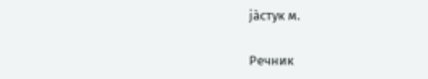ја̀стук м.

Речник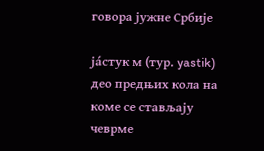говора јужне Србије

ја́стук м (тур. yastik) део предњих кола на коме се стављају чеврме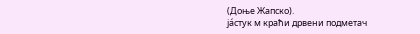(Доње Жапско).
ја́стук м краћи дрвени подметач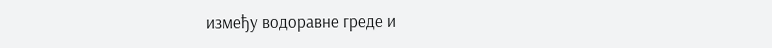између водоравне греде и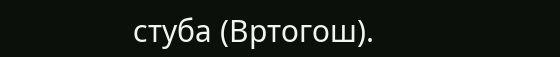стуба (Вртогош).